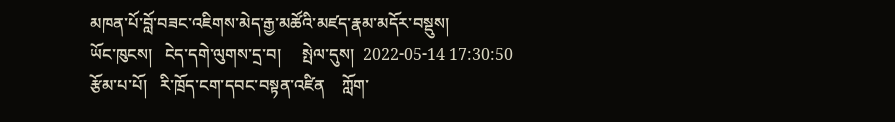མཁན་པོ་བློ་བཟང་འཇིགས་མེད་རྒྱ་མཚོའི་མཛད་རྣམ་མདོར་བསྡུས།
ཡོང་ཁུངས།   ངེད་དགེ་ལུགས་དྲ་བ།     སྤེལ་དུས།  2022-05-14 17:30:50     རྩོམ་པ་པོ།   རི་ཁྲོད་ངག་དབང་བསྟན་འཛིན    ཀློག་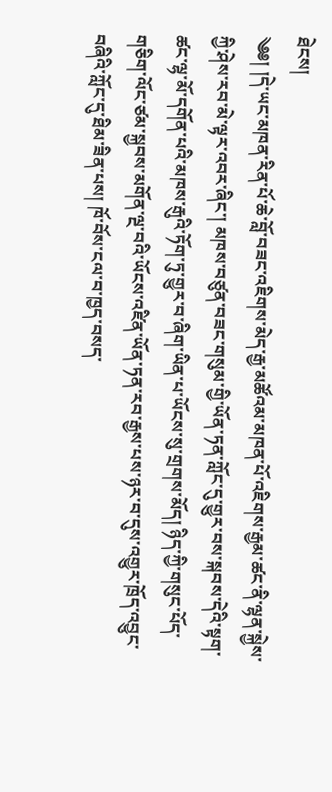ཐེངས།
༄༅། །དེ་ཡང་མཁན་རིན་པོ་ཆེ་བློ་བཟང་འཇིགས་མེད་རྒྱ་མཚོའམ་མཁན་པོ་འཇིགས་རྒྱམ་ཚང་ནི་ལྷན་སྐྱེས་ཀྱི་ཤེས་རབ་མེ་ལྟར་འབར་ཞིང་། མཁས་བཙུན་བཟང་གསུམ་གྱི་ཡོན་ཏན་ཀློང་དུ་གྱུར་བས་སྐབས་དེའི་སྟག་ཚང་ལྷ་མོ་དགོན་པའི་མཁས་རྒུའི་ཏོག་ཏུ་གྱུར་བ་ཞིག་ཡིན་པ་ཡོངས་སུ་གྲགས་མོད། ཉིད་ཀྱི་གསུང་པོད་གཅིག་ལོང་ཙམ་སྐྱབས་མགོན་ལྔ་བའི་ཡོངས་འཛིན་ཡོན་ཏན་རབ་རྒྱས་པས་ཉར་བ་དུས་འགྱུར་ཁྲོད་འབྱུང་བཞིའི་ཀློང་དུ་ཐིམ་ཟིན་པས། ཁོ་བོས་ངལ་བ་ཁྱད་བསད་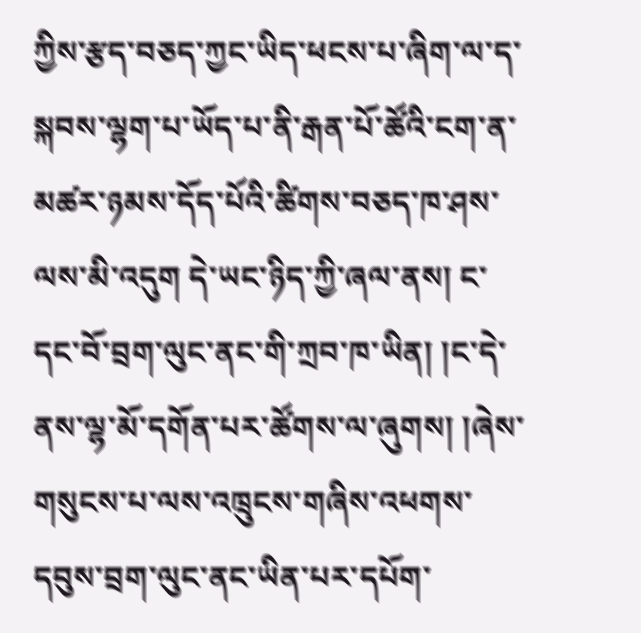ཀྱིས་རྩད་བཅད་ཀྱང་ཡིད་ཕངས་པ་ཞིག་ལ་ད་སྐབས་ལྷག་པ་ཡོད་པ་ནི་རྒན་པོ་ཚོའི་ངག་ན་མཚར་ཉམས་དོད་པོའི་ཚིགས་བཅད་ཁ་ཤས་ལས་མི་འདུག དེ་ཡང་ཉིད་ཀྱི་ཞལ་ནས། ང་དང་བོ་བྲག་ལུང་ནང་གི་ཀྲབ་ཁ་ཡིན། །ང་དེ་ནས་ལྷ་མོ་དགོན་པར་ཚོགས་ལ་ཞུགས། །ཞེས་གསུངས་པ་ལས་འཁྲུངས་གཞིས་འཕགས་དབུས་བྲག་ལུང་ནང་ཡིན་པར་དཔོག་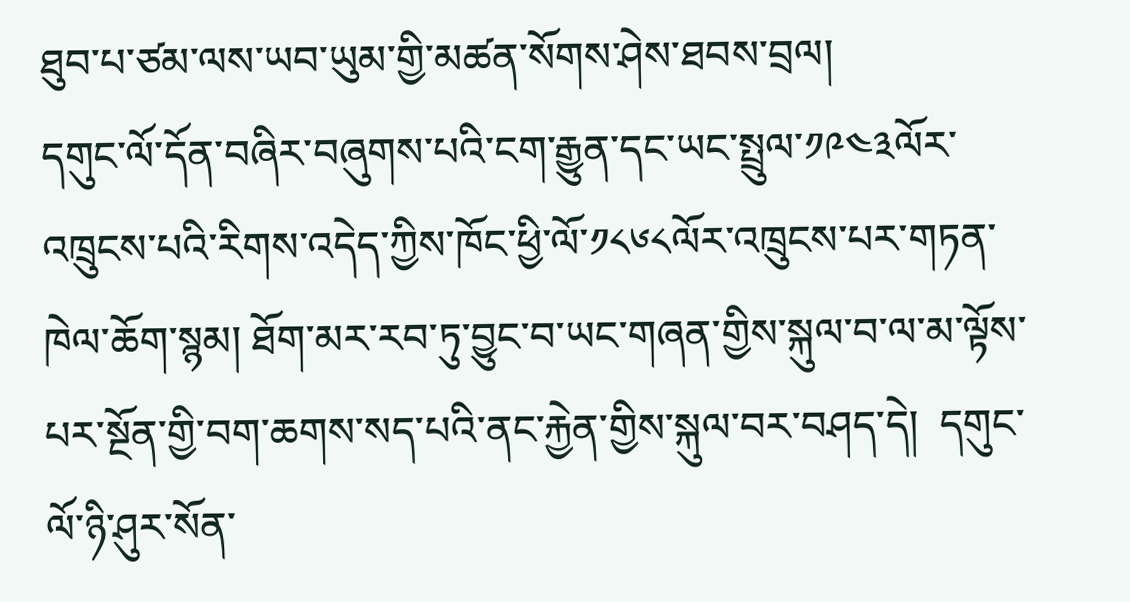ཐུབ་པ་ཙམ་ལས་ཡབ་ཡུམ་གྱི་མཚན་སོགས་ཤེས་ཐབས་བྲལ།
དགུང་ལོ་དོན་བཞིར་བཞུགས་པའི་ངག་རྒྱུན་དང་ཡང་སྤྲུལ་༡༩༤༣ལོར་འཁྲུངས་པའི་རིགས་འདེད་ཀྱིས་ཁོང་ཕྱི་ལོ་༡༨༦༨ལོར་འཁྲུངས་པར་གཏན་ཁེལ་ཆོག་སྙམ། ཐོག་མར་རབ་ཏུ་བྱུང་བ་ཡང་གཞན་གྱིས་སྐུལ་བ་ལ་མ་ལྟོས་པར་སྔོན་གྱི་བག་ཆགས་སད་པའི་ནང་རྐྱེན་གྱིས་སྐུལ་བར་བཤད་དེ།  དགུང་ལོ་ཉི་ཤུར་སོན་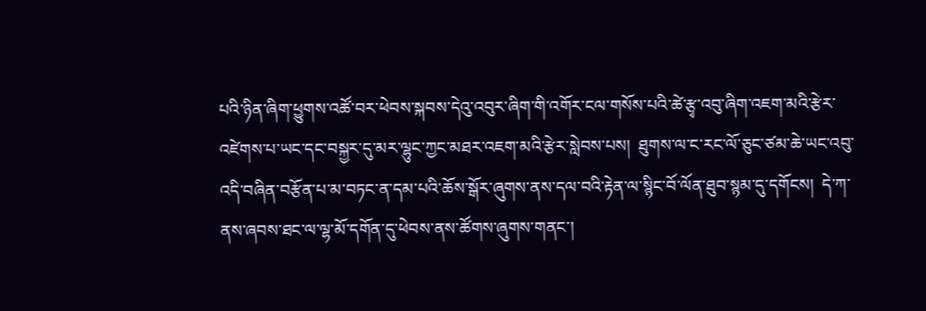པའི་ཉིན་ཞིག་ཕྱུགས་འཚོ་བར་ཕེབས་སྐབས་དེའུ་འབུར་ཞིག་གི་འགོར་ངལ་གསོས་པའི་ཚེ་རྩྭ་འབུ་ཞིག་འཇག་མའི་རྩེར་འཛེགས་པ་ཡང་དང་བསྐྱར་དུ་མར་ལྷུང་ཀྱང་མཐར་འཇག་མའི་རྩེར་སླེབས་པས།  ཐུགས་ལ་ང་རང་ལོ་ཅུང་ཙམ་ཆེ་ཡང་འབུ་འདི་བཞིན་བརྩོན་པ་མ་བཏང་ན་དམ་པའི་ཆོས་སྒོར་ཞུགས་ནས་དལ་བའི་རྟེན་ལ་སྙིང་བོ་ལོན་ཐུབ་སྙམ་དུ་དགོངས།  དེ་ཀ་ནས་ཞབས་ཐང་ལ་ལྷ་མོ་དགོན་དུ་ཕེབས་ནས་ཚོགས་ཞུགས་གནང་།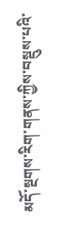མདོ་སྔགས་རིག་གནས་ཀྱིས་བསྡུས་པའི་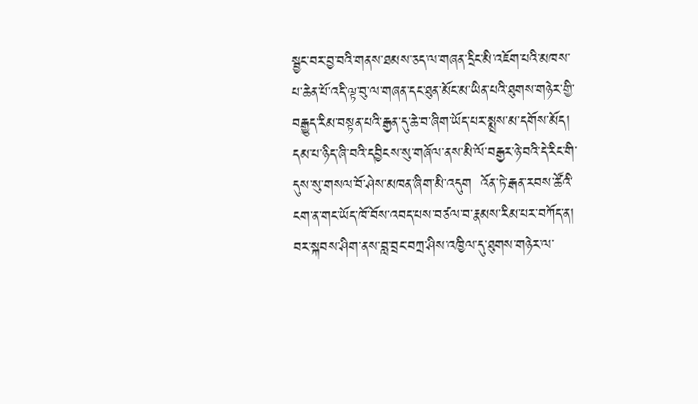སྦྱང་བར་བྱ་བའི་གནས་ཐམས་ཅད་ལ་གཞན་དྲིང་མི་འཇོག་པའི་མཁས་པ་ཆེན་པོ་འདི་ལྟ་བུ་ལ་གཞན་དང་ཐུན་མོང་མ་ཡིན་པའི་ཐུགས་གཉེར་གྱི་བརྒྱུད་རིམ་བསྟན་པའི་རྒྱན་དུ་ཆེ་བ་ཞིག་ཡོད་པར་སྨྲས་མ་དགོས་མོད། དམ་པ་ཉིད་ཞི་བའི་དབྱིངས་སུ་གཞོལ་ནས་མི་ལོ་བརྒྱར་ཉེ་བའི་དེ་རིང་གི་དུས་སུ་གསལ་བོ་ཤེས་མཁན་ཞིག་མི་འདུག  འོན་ཏེ་རྒན་རབས་ཚོའི་ངག་ན་གང་ཡོད་ཁོ་བོས་འབད་པས་བཙལ་བ་རྣམས་རིམ་པར་བཀོད་ན།
བར་སྐབས་ཤིག་ནས་བླ་བྲང་བཀྲ་ཤིས་འཁྱིལ་དུ་ཐུགས་གཉེར་ལ་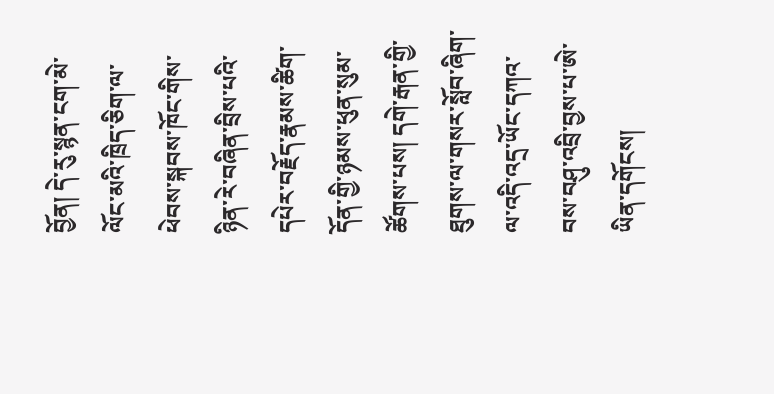བྱོན། དེ་རུ་སྙན་ངག་མེ་ལོང་མའི་ཁྲིད་ཅིག་ལ་ཕེབས་སྐབས་ཁོང་གིས་ཉིན་རེ་བཞིན་བྲིས་པའི་དཔེར་བརྗོད་རྣམས་ཚིག་དོན་གྱི་ཉམས་ཕུན་སུམ་ཚོགས་པས། དགེ་རྒན་གྱི་ཐུགས་ལ་གསར་སློབ་ཞིག་ལ་འདི་འདྲ་ཡོང་དཀའ་བས་བཤུ་འབྲི་བྱས་པ་ཨེ་ཡིན་དགོངས།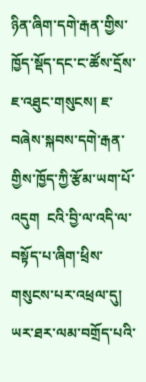ཉིན་ཞིག་དགེ་རྒན་གྱིས་ཁྱོད་སྡོད་དང་ང་ཚོས་དྲོས་ཇ་འཐུང་གསུངས། ཇ་བཞེས་སྐབས་དགེ་རྒན་གྱིས་ཁྱོད་ཀྱི་རྩོམ་ཡག་པོ་འདུག  ངའི་བྱི་ལ་འདི་ལ་བསྟོད་པ་ཞིག་ཕྲིས་གསུངས་པར་འཕྲལ་དུ།  ཡར་ཐར་ལམ་བགྲོད་པའི་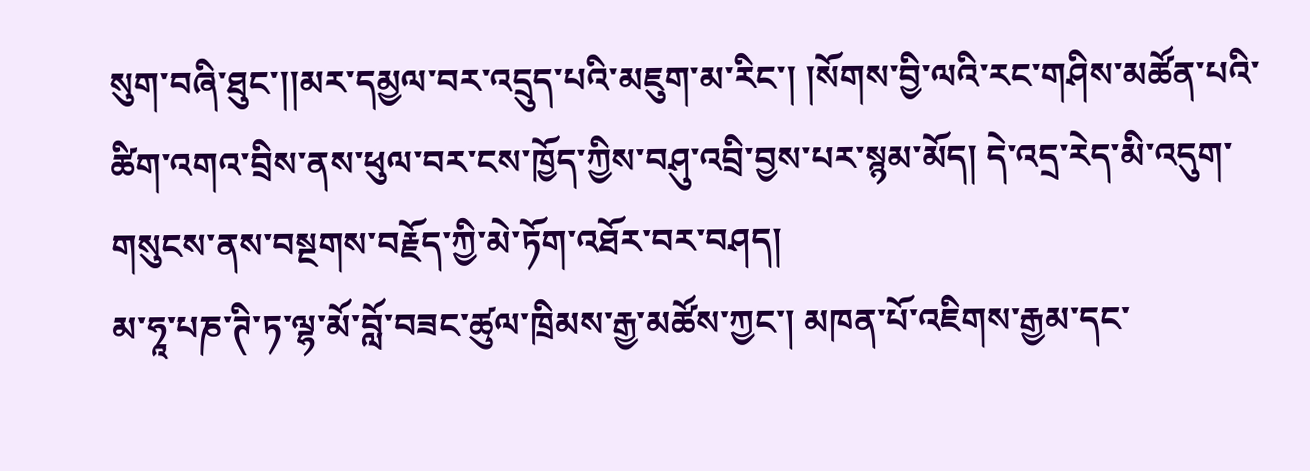སུག་བཞི་ཐུང་།།མར་དམྱལ་བར་འདྲུད་པའི་མཇུག་མ་རིང་། །སོགས་བྱི་ལའི་རང་གཤིས་མཚོན་པའི་ཚིག་འགའ་བྲིས་ནས་ཕུལ་བར་ངས་ཁྱོད་ཀྱིས་བཤུ་འབྲི་བྱས་པར་སྙམ་མོད། དེ་འདྲ་རེད་མི་འདུག་གསུངས་ནས་བསྔགས་བརྗོད་ཀྱི་མེ་ཏོག་འཐོར་བར་བཤད།
མ་ཧཱ་པཎ་ཊི་ཏ་ལྷ་མོ་བློ་བཟང་ཚུལ་ཁྲིམས་རྒྱ་མཚོས་ཀྱང་། མཁན་པོ་འཇིགས་རྒྱམ་དང་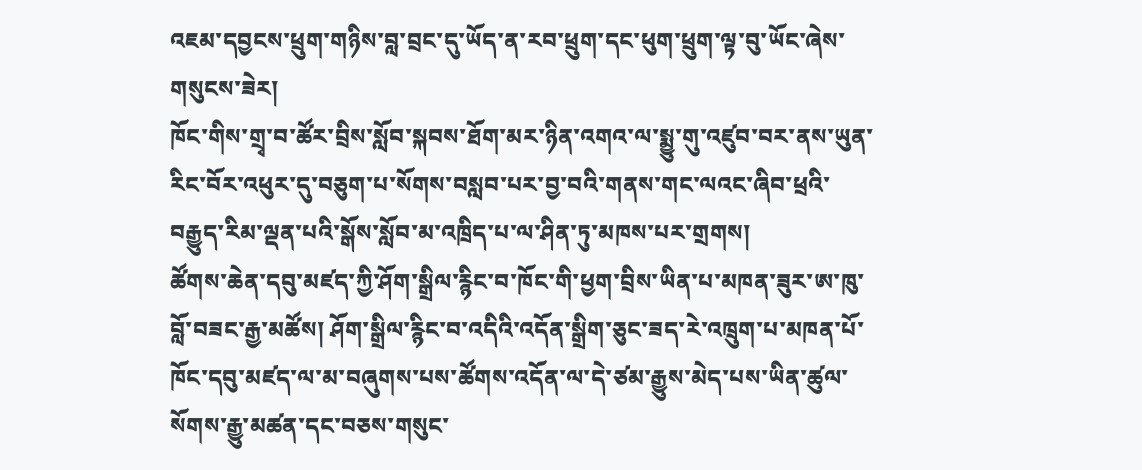འཇམ་དབྱངས་ཕྲུག་གཉིས་བླ་བྲང་དུ་ཡོད་ན་རབ་ཕྲུག་དང་ཕུག་ཕྲུག་ལྟ་བུ་ཡོང་ཞེས་གསུངས་ཟེར།
ཁོང་གིས་གྲྭ་བ་ཚོར་བྲིས་སློབ་སྐབས་ཐོག་མར་ཉིན་འགའ་ལ་སྨྱུ་གུ་འཛུབ་བར་ནས་ཡུན་རིང་བོར་འཕུར་དུ་བཅུག་པ་སོགས་བསླབ་པར་བྱ་བའི་གནས་གང་ལའང་ཞིབ་ཕྲའི་བརྒྱུད་རིམ་ལྡན་པའི་སྒོས་སློབ་མ་འཁྲིད་པ་ལ་ཤིན་ཏུ་མཁས་པར་གྲགས།
ཚོགས་ཆེན་དབུ་མཛད་ཀྱི་ཤོག་སྒྲིལ་རྙིང་བ་ཁོང་གི་ཕྱག་བྲིས་ཡིན་པ་མཁན་ཟུར་ཨ་ཁུ་བློ་བཟང་རྒྱ་མཚོས། ཤོག་སྒྲིལ་རྙིང་བ་འདིའི་འདོན་སྒྲིག་ཅུང་ཟད་རེ་འཁྲུག་པ་མཁན་པོ་ཁོང་དབུ་མཛད་ལ་མ་བཞུགས་པས་ཚོགས་འདོན་ལ་དེ་ཙམ་རྒྱུས་མེད་པས་ཡིན་ཚུལ་སོགས་རྒྱུ་མཚན་དང་བཅས་གསུང་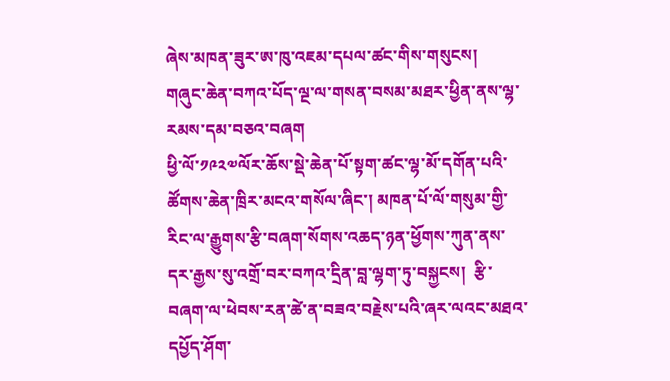ཞེས་མཁན་ཟུར་ཨ་ཁུ་འཇམ་དཔལ་ཚང་གིས་གསུངས།
གཞུང་ཆེན་བཀའ་པོད་ལྔ་ལ་གསན་བསམ་མཐར་ཕྱིན་ནས་ལྷ་རམས་དམ་བཅའ་བཞག
ཕྱི་ལོ་༡༩༢༧ལོར་ཆོས་སྡེ་ཆེན་པོ་སྟག་ཚང་ལྷ་མོ་དགོན་པའི་ཚོགས་ཆེན་ཁྲིར་མངའ་གསོལ་ཞིང་། མཁན་པོ་ལོ་གསུམ་གྱི་རིང་ལ་རྒྱུགས་རྩི་བཞག་སོགས་འཆད་ཉན་ཕྱོགས་ཀུན་ནས་དར་རྒྱས་སུ་འགྲོ་བར་བཀའ་དྲིན་བླ་ལྷག་ཏུ་བསྐྱངས།  རྩི་བཞག་ལ་ཕེབས་རན་ཚེ་ན་བཟའ་བརྗེས་པའི་ཞར་ལའང་མཐའ་དཔྱོད་ཤོག་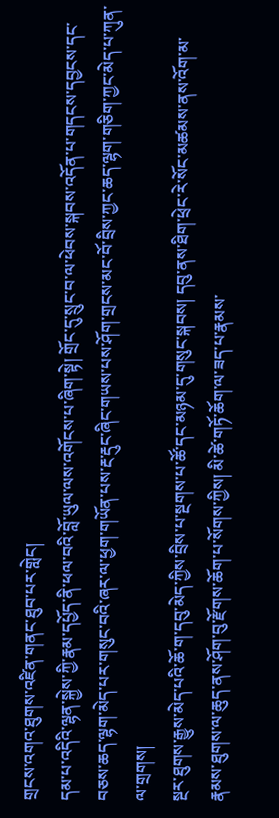གྲངས་འགའ་ཐུགས་འཛིན་གནང་ཐུབ་པར་གླེང།
དམ་པ་འདིའི་ལྷན་སྐྱེས་ཀྱི་རྣམ་དཔྱོད་ནི་ཕལ་བའི་བློ་ཡུལ་ལས་འགོངས་པ་ཞིག་སྟེ། གྲོང་དུ་སྲུང་བ་ལ་ཕེབས་སྐབས་འདོན་པ་གདངས་དབྱངས་དང་བཅས་ཆད་ལྷག་མེད་པར་གསུང་བའི་ཞར་ལ་ཕྱག་གཡོན་པས་རྔ་རྡུང་ཞིང་གཡས་པས་ཤོག་གྲངས་མང་བོ་བྲིས་ཀྱང་ཆད་ལྷག་གཅིག་ཀྱང་མེད་པ་ཀུན་ལ་གྲགས།
སྔར་ཐུགས་རྒྱུས་མེད་པའི་ཆོ་ག་དབུ་མེད་ཀྱིས་བྲིས་པ་སྔགས་པ་ཚོ་དང་མཉམ་དུ་གསུང་སྐབས། དབུ་ནས་ཐིག་ཕྲེང་རེ་སོང་མཚམས་ནས་འོག་མ་རྣམས་ཐུགས་ལ་ཆུད་ནས་ཤོག་བུ་རྫོགས་ཆོག་པ་སོགས་ཀྱིས། མི་ཚེ་གཏོ་ཆོག་ལ་ཟད་པ་རྣམས་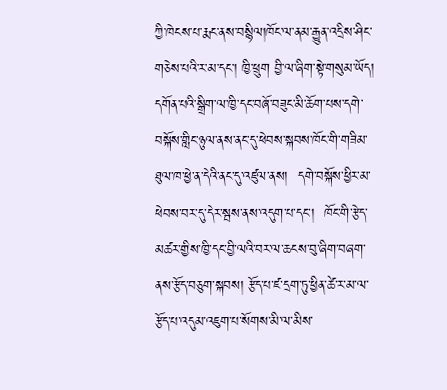ཀྱི་ཁེངས་པ་རྨང་ནས་བསྙིལ།ཁོང་ལ་ནམ་རྒྱུན་འདྲིས་ཤིང་གཅེས་པའི་ར་མ་དང་། ཁྱི་ཕྲུག བྱི་ལ་ཞིག་སྟེ་གསུམ་ཡོད། དགོན་པའི་སྒྲིག་ལ་ཁྱི་དང་བཞོ་བཟུང་མི་ཆོག་པས་དགེ་བསྐོས་གླིང་ཉུལ་ནས་ནང་དུ་ཕེབས་སྐབས་ཁོང་གི་གཟིམ་ཐུལ་ཁ་ཕྱེ་ན་དེའི་ནང་དུ་འཛུལ་ནས།  དགེ་བསྐོས་ཕྱིར་མ་ཕེབས་བར་དུ་དེར་སྦས་ནས་འདུག་པ་དང་།  ཁོང་གི་རྩེད་མཚར་གྱིས་ཁྱི་དང་བྱི་ལའི་བར་ལ་ཆངས་བུ་ཞིག་བཞག་ནས་རྩོད་བཅུག་སྐབས། རྩོད་པ་ཛ་དྲག་ཏུ་ཕྱིན་ཚེ་ར་མ་ལ་རྩོད་པ་འདུམ་འཇུག་པ་སོགས་མི་ལ་མིས་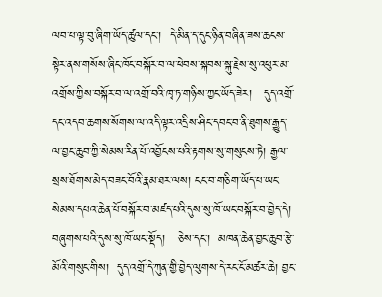ལབ་པ་ལྟ་བུ་ཞིག་ཡོད་ཚུལ་དང་།  དེ་མིན་ད་དུང་ཉིན་བཞིན་ཟས་ཆངས་སྟེར་ནས་གསོས་ཞིང་ཁོང་བསྐོར་བ་ལ་ཕེབས་སྐབས་སྐུ་རྗེས་སུ་འཕུར་མ་འགྲོས་ཀྱིས་བསྐོར་བ་ལ་འགྲོ་བའི་ཁྭ་ཏ་གཉིས་ཀྱང་ཡོད་ཟེར།   དུད་འགྲོ་དང་འདབ་ཆགས་སོགས་ལ་འདི་ལྟར་འདྲིས་ཤིང་དབང་བ་ནི་ཐུགས་རྒྱུད་ལ་བྱང་ཆུབ་ཀྱི་སེམས་རིན་པོ་འབྱོངས་པའི་རྟགས་སུ་གསུངས་ཏེ། རྒྱལ་སྲས་ཐོགས་མེད་བཟང་བོའི་རྣམ་ཐར་ལས། ངང་བ་གཅིག་ཡོད་པ་ཡང་སེམས་དཔའ་ཆེན་པོ་བསྐོར་བ་མཛད་པའི་དུས་སུ་ཁོ་ཡང་བསྐོར་བ་བྱེད་དེ། བཞུགས་པའི་དུས་སུ་ཁོ་ཡང་སྡོད།   ཅེས་དང་།  མཁན་ཆེན་བྱང་ཆུབ་རྩེ་མོའི་གསུང་གིས།  དུད་འགྲོ་དེ་ཀུན་གྱི་བྱེད་ལུགས་དེ་རང་ངོ་མཚར་ཆེ། བྱང་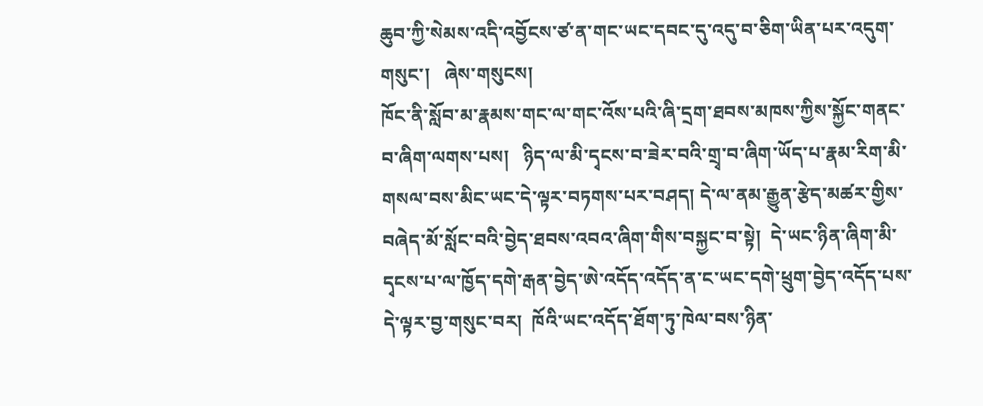ཆུབ་ཀྱི་སེམས་འདི་འབྱོངས་ཙ་ན་གང་ཡང་དབང་དུ་འདུ་བ་ཅིག་ཡིན་པར་འདུག་གསུང་།   ཞེས་གསུངས།
ཁོང་ནི་སློབ་མ་རྣམས་གང་ལ་གང་འོས་པའི་ཞི་དྲག་ཐབས་མཁས་ཀྱིས་སྐྱོང་གནང་བ་ཞིག་ལགས་པས།   ཉིད་ལ་མི་དྭངས་བ་ཟེར་བའི་གྲྭ་བ་ཞིག་ཡོད་པ་རྣམ་རིག་མི་གསལ་བས་མིང་ཡང་དེ་ལྟར་བཏགས་པར་བཤད། དེ་ལ་ནམ་རྒྱུན་རྩེད་མཚར་གྱིས་བཞེད་མོ་སློང་བའི་བྱེད་ཐབས་འབའ་ཞིག་གིས་བསྐྱང་བ་སྟེ།  དེ་ཡང་ཉིན་ཞིག་མི་དྭངས་པ་ལ་ཁྱོད་དགེ་རྒན་བྱེད་ཨེ་འདོད་འདོད་ན་ང་ཡང་དགེ་ཕྲུག་བྱེད་འདོད་པས་དེ་ལྟར་བྱ་གསུང་བར།  ཁོའི་ཡང་འདོད་ཐོག་ཏུ་ཁེལ་བས་ཉིན་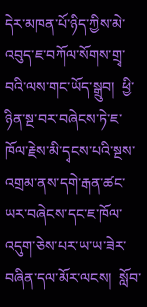དེར་མཁན་པོ་ཉིད་ཀྱིས་མེ་འབུད་ཇ་བཀོལ་སོགས་གྲྭ་བའི་ལས་གང་ཡོད་སྒྲུབ།  ཕྱི་ཉིན་སྔ་བར་བཞེངས་ཏེ་ཇ་ཁོལ་རྗེས་མི་དྭངས་པའི་སྔས་འགྲམ་ནས་དགེ་རྒན་ཚང་ཡར་བཞེངས་དང་ཇ་ཁོལ་འདུག་ཅེས་པར་ཡ་ཡ་ཟེར་བཞིན་དལ་མོར་ལངས།  སློབ་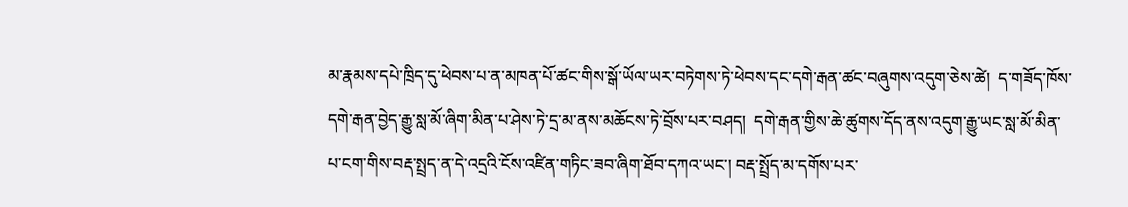མ་རྣམས་དཔེ་ཁྲིད་དུ་ཕེབས་པ་ན་མཁན་པོ་ཚང་གིས་སྒོ་ཡོལ་ཡར་བཏེགས་ཏེ་ཕེབས་དང་དགེ་རྒན་ཚང་བཞུགས་འདུག་ཅེས་ཚེ།  ད་གཟོད་ཁོས་དགེ་རྒན་བྱེད་རྒྱུ་སླ་མོ་ཞིག་མིན་པ་ཤེས་ཏེ་དྲ་མ་ནས་མཆོངས་ཏེ་བྲོས་པར་བཤད།  དགེ་རྒན་གྱིས་ཆེ་ཚུགས་དོད་ནས་འདུག་རྒྱུ་ཡང་སླ་མོ་མིན་པ་ངག་གིས་བརྡ་སྤྲད་ན་དེ་འདྲའི་ངོས་འཛིན་གཏིང་ཟབ་ཞིག་ཐོབ་དཀའ་ཡང་། བརྡ་སྤྲོད་མ་དགོས་པར་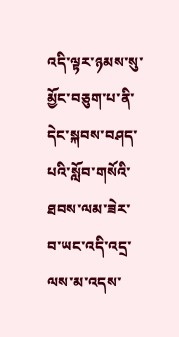འདི་ལྟར་ཉམས་སུ་མྱོང་བཅུག་པ་ནི་དེང་སྐབས་བཤད་པའི་སློབ་གསོའི་ཐབས་ལམ་ཟེར་བ་ཡང་འདི་འདྲ་ལས་མ་འདས་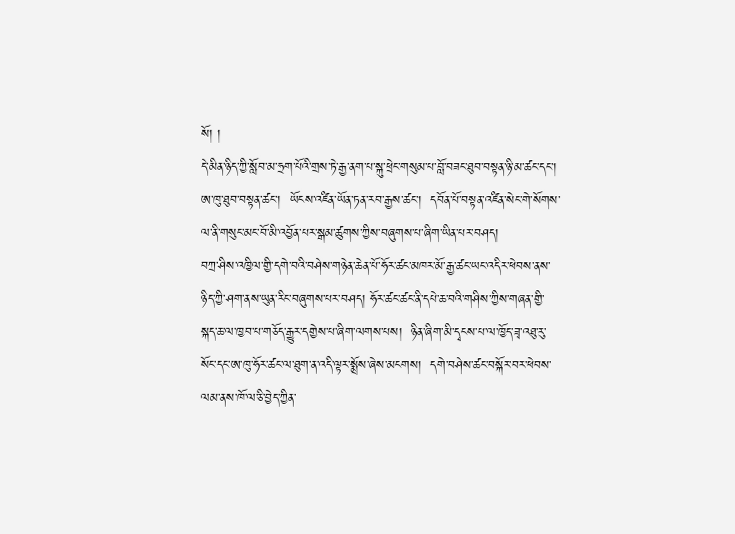སོ། །
དེ་མིན་ཉིད་ཀྱི་སློབ་མ་ཧྲག་པོའི་གྲས་ཏེ་རྒྱ་ནག་པ་སྐུ་ཕྲེང་གསུམ་པ་བློ་བཟང་ཐུབ་བསྟན་ཉི་མ་ཚང་དང་།  ཨ་ཁུ་ཐུབ་བསྟན་ཚང་།  ཡོངས་འཛིན་ཡོན་ཏན་རབ་རྒྱས་ཚང་།  དབོན་པོ་བསྟན་འཛིན་སེང་གེ་སོགས་ལ་ནི་གསུང་མང་བོ་མི་འབྱོན་པར་སྒམ་ཚུགས་ཀྱིས་བཞུགས་པ་ཞིག་ཡིན་པར་བཤད།
བཀྲ་ཤིས་འཁྱིལ་གྱི་དགེ་བའི་བཤེས་གཉེན་ཆེན་པོ་ཧོར་ཚང་མཁར་མོ་རྒྱ་ཚང་ཡང་འདིར་ཕེབས་ནས་ཉིད་ཀྱི་ཤག་ནས་ཡུན་རིང་བཞུགས་པར་བཤད། ཧོར་ཚང་ཚང་ནི་དཔེ་ཆ་བའི་གཤིས་ཀྱིས་གཞན་གྱི་སྐད་ཆ་ལ་ཁྱབ་པ་གཅོད་རྒྱུར་དགྱེས་པ་ཞིག་ལགས་པས།  ཉིན་ཞིག་མི་དྭངས་པ་ལ་ཁྱོད་ཟྭ་འཐུ་རུ་སོང་དང་ཨ་ཁུ་ཧོར་ཚང་ལ་ཐུག་ན་འདི་ལྟར་སྨྲོས་ཞེས་མངགས།  དགེ་བཤེས་ཚང་བསྐོར་བར་ཕེབས་ལམ་ནས་ཁོ་ལ་ཅི་བྱེད་ཀྱིན་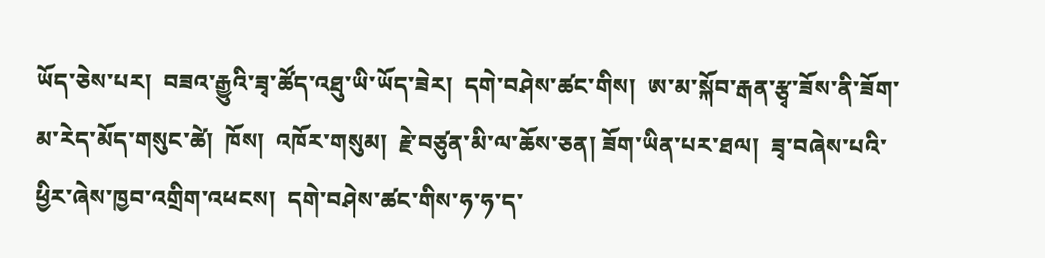ཡོད་ཅེས་པར།  བཟའ་རྒྱུའི་ཟྭ་ཚོད་འཐུ་ཡི་ཡོད་ཟེར།  དགེ་བཤེས་ཚང་གིས།  ཨ་མ་སྐོབ་རྒན་རྩྭ་ཟོས་ནི་ཟོག་མ་རེད་མོད་གསུང་ཚེ།  ཁོས།  འཁོར་གསུམ།  རྗེ་བཙུན་མི་ལ་ཆོས་ཅན། ཟོག་ཡིན་པར་ཐལ།  ཟྭ་བཞེས་པའི་ཕྱིར་ཞེས་ཁྱབ་འགྲིག་འཕངས།  དགེ་བཤེས་ཚང་གིས་ཧ་ཧ་ད་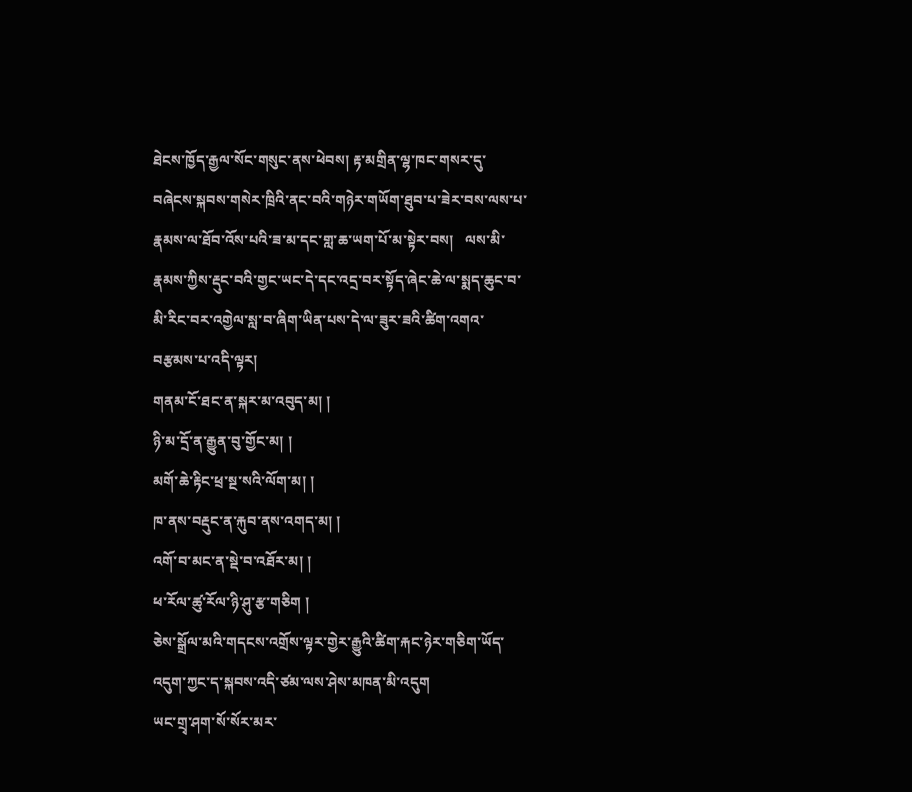ཐེངས་ཁྱོད་རྒྱལ་སོང་གསུང་ནས་ཕེབས། རྟ་མགྲིན་ལྷ་ཁང་གསར་དུ་བཞེངས་སྐབས་གསེར་ཁྲིའི་ནང་བའི་གཉེར་གཡོག་ཐུབ་པ་ཟེར་བས་ལས་པ་རྣམས་ལ་ཐོབ་འོས་པའི་ཟ་མ་དང་གླ་ཆ་ཡག་པོ་མ་སྟེར་བས།   ལས་མི་རྣམས་ཀྱིས་རྡུང་བའི་གྱང་ཡང་དེ་དང་འདྲ་བར་སྟོད་ཞེང་ཆེ་ལ་སྨད་ཆུང་བ་མི་རིང་བར་འགྱེལ་སླ་བ་ཞིག་ཡིན་པས་དེ་ལ་ཟུར་ཟའི་ཚིག་འགའ་བརྩམས་པ་འདི་ལྟར།
གནམ་ངོ་ཐང་ན་སྐར་མ་འབུད་མ། །
ཉི་མ་དྲོ་ན་རྒྱུན་བུ་གྱོང་མ། །
མགོ་ཆེ་རྟིང་ཕྲ་སྔ་སའི་ལོག་མ། །
ཁ་ནས་བརྡུང་ན་རྐུབ་ནས་འགད་མ། །
འགོ་བ་མང་ན་སྡེ་བ་འཐོར་མ། །
ཕ་རོལ་ཚུ་རོལ་ཉི་ཤུ་རྩ་གཅིག །
ཅེས་སྒྲོལ་མའི་གདངས་འགྲོས་ལྟར་གྱེར་རྒྱུའི་ཚིག་རྐང་ཉེར་གཅིག་ཡོད་འདུག་ཀྱང་ད་སྐབས་འདི་ཙམ་ལས་ཤེས་མཁན་མི་འདུག
ཡང་གྲྭ་ཤག་སོ་སོར་མར་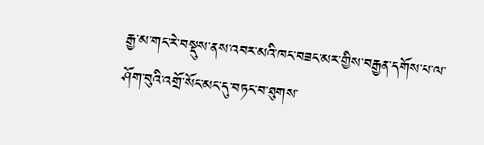རྒྱ་མ་གང་རེ་བསྡུས་ནས་འབར་མའི་ཁང་བཟང་མར་གྱིས་བརྒྱན་དགོས་པ་ལ་ཤོག་བུའི་འགྲོ་སོང་མང་དུ་བཏང་བ་ཐུགས་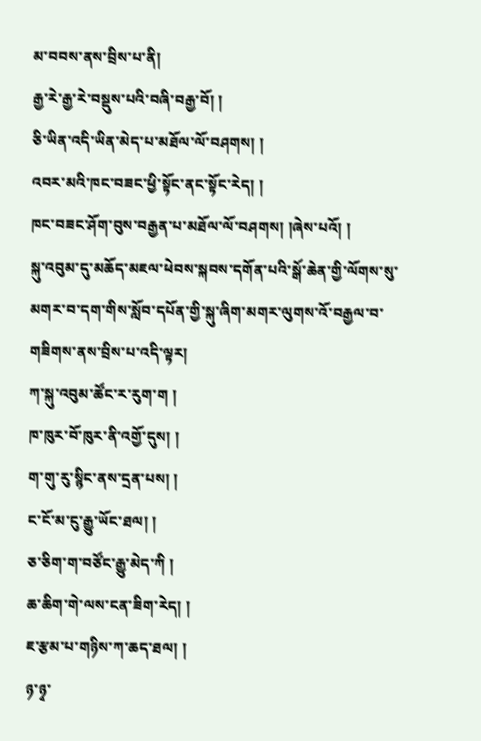མ་བབས་ནས་བྲིས་པ་ནི།
རྒྱ་རེ་རྒྱ་རེ་བསྡུས་པའི་བཞི་བརྒྱ་བོ། །
ཅི་ཡིན་འདི་ཡིན་མེད་པ་མཐོལ་ལོ་བཤགས། །
འབར་མའི་ཁང་བཟང་ཕྱི་སྟོང་ནང་སྟོང་རེད། །
ཁང་བཟང་ཤོག་བུས་བརྒྱན་པ་མཐོལ་ལོ་བཤགས། །ཞེས་པའོ། །
སྐུ་འབུམ་དུ་མཆོད་མཇལ་ཕེབས་སྐབས་དགོན་པའི་སྒོ་ཆེན་གྱི་ལོགས་སུ་མགར་བ་དག་གིས་སློབ་དཔོན་གྱི་སྐུ་ཞིག་མགར་ལུགས་འོ་བརྒྱལ་བ་གཟིགས་ནས་བྲིས་པ་འདི་ལྟར།
ཀ་སྐུ་འབུམ་ཚོང་ར་རུག་ག །
ཁ་ཁུར་བོ་ཁུར་ནི་འགྱོ་དུས། །
ག་གུ་རུ་སྙིང་ནས་དྲན་པས། །
ང་ངོ་མ་ངུ་རྒྱུ་ཡོང་ཐལ། །
ཅ་ཅིག་ག་བཙོང་རྒྱུ་མེད་ཀི །
ཆ་ཆིག་གེ་ལས་ངན་ཟིག་རེད། །
ཇ་རྩམ་པ་གཉིས་ཀ་ཆད་ཐལ། །
ཉ་ཉྭ་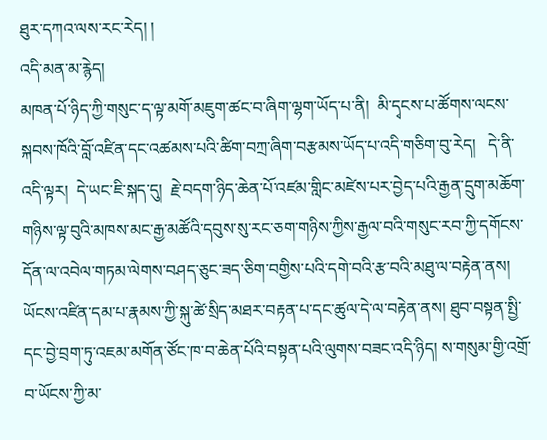ཐུར་དཀའ་ལས་རང་རེད། །
འདི་མན་མ་རྙེད།
མཁན་པོ་ཉིད་ཀྱི་གསུང་ད་ལྟ་མགོ་མཇུག་ཚང་བ་ཞིག་ལྷག་ཡོད་པ་ནི།  མི་དྭངས་པ་ཚོགས་ལངས་སྐབས་ཁོའི་བློ་འཛིན་དང་འཚམས་པའི་ཚིག་བཀྲ་ཞིག་བརྩམས་ཡོད་པ་འདི་གཅིག་བུ་རེད།   དེ་ནི་འདི་ལྟར།  དེ་ཡང་ཇི་སྐད་དུ།  རྗེ་བདག་ཉིད་ཆེན་པོ་འཛམ་གླིང་མཛེས་པར་བྱེད་པའི་རྒྱན་དྲུག་མཆོག་གཉིས་ལྟ་བུའི་མཁས་མང་རྒྱ་མཚོའི་དབུས་སུ་རང་ཅག་གཉིས་ཀྱིས་རྒྱལ་བའི་གསུང་རབ་ཀྱི་དགོངས་དོན་ལ་འབེལ་གཏམ་ལེགས་བཤད་ཅུང་ཟད་ཅིག་བགྱིས་པའི་དགེ་བའི་རྩ་བའི་མཐུ་ལ་བརྟེན་ནས། ཡོངས་འཛིན་དམ་པ་རྣམས་ཀྱི་སྐུ་ཚེ་སྲིད་མཐར་བརྟན་པ་དང་ཚུལ་དེ་ལ་བརྟེན་ནས། ཐུབ་བསྟན་སྤྱི་དང་བྱེ་བྲག་ཏུ་འཇམ་མགོན་ཙོང་ཁ་བ་ཆེན་པོའི་བསྟན་པའི་ལུགས་བཟང་འདི་ཉིད། ས་གསུམ་གྱི་འགྲོ་བ་ཡོངས་ཀྱི་མ་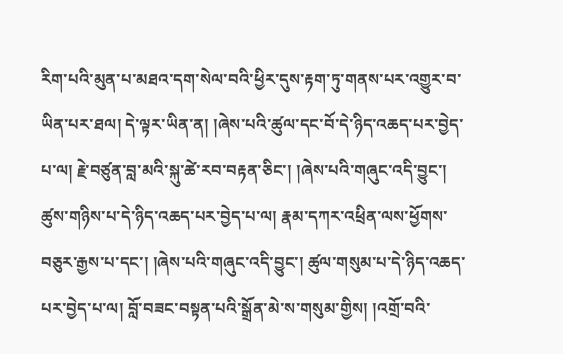རིག་པའི་མུན་པ་མཐའ་དག་སེལ་བའི་ཕྱིར་དུས་རྟག་ཏུ་གནས་པར་འགྱུར་བ་ཡིན་པར་ཐལ། དེ་ལྟར་ཡིན་ན། །ཞེས་པའི་ཚུལ་དང་བོ་དེ་ཉིད་འཆད་པར་བྱེད་པ་ལ། རྗེ་བཙུན་བླ་མའི་སྐུ་ཚེ་རབ་བརྟན་ཅིང་། །ཞེས་པའི་གཞུང་འདི་བྱུང་། ཚུས་གཉིས་པ་དེ་ཉིད་འཆད་པར་བྱེད་པ་ལ། རྣམ་དཀར་འཕྲིན་ལས་ཕྱོགས་བཅུར་རྒྱས་པ་དང་། །ཞེས་པའི་གཞུང་འདི་བྱུང་། ཚུལ་གསུམ་པ་དེ་ཉིད་འཆད་པར་བྱེད་པ་ལ། བློ་བཟང་བསྟན་པའི་སྒྲོན་མེ་ས་གསུམ་གྱིས། །འགྲོ་བའི་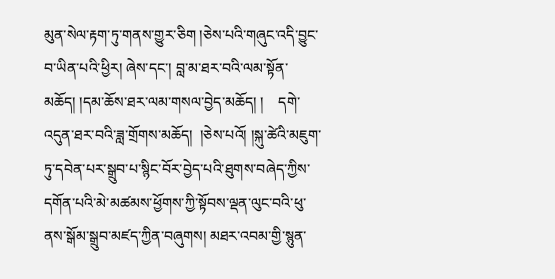མུན་སེལ་རྟག་ཏུ་གནས་གྱུར་ཅིག །ཅེས་པའི་གཞུང་འདི་བྱུང་བ་ཡིན་པའི་ཕྱིར། ཞེས་དང་། བླ་མ་ཐར་བའི་ལམ་སྟོན་མཆོད། །དམ་ཆོས་ཐར་ལམ་གསལ་བྱེད་མཆོད། །    དགེ་འདུན་ཐར་བའི་ཟླ་གྲོགས་མཆོད།  །ཅེས་པའོ། །སྐུ་ཚེའི་མཇུག་ཏུ་དབེན་པར་སྒྲུབ་པ་སྙིང་བོར་བྱེད་པའི་ཐུགས་བཞེད་ཀྱིས་དགོན་པའི་མེ་མཚམས་ཕྱོགས་ཀྱི་སྟོབས་ལྡན་ལུང་བའི་ཕུ་ནས་སྒོམ་སྒྲུབ་མཛད་ཀྱིན་བཞུགས། མཐར་འབམ་གྱི་སྙུན་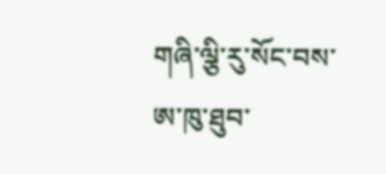གཞི་ལྕི་རུ་སོང་བས་ཨ་ཁུ་ཐུབ་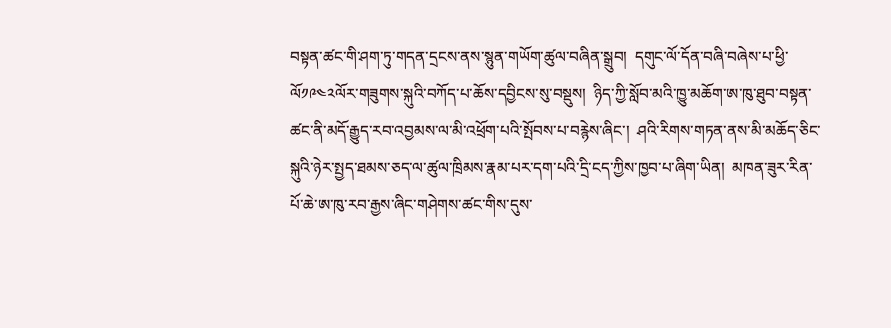བསྟན་ཚང་གི་ཤག་ཏུ་གདན་དྲངས་ནས་སྙུན་གཡོག་ཚུལ་བཞིན་སྒྲུབ།  དགུང་ལོ་དོན་བཞི་བཞེས་པ་ཕྱི་ལོ༡༩༤༢ལོར་གཟུགས་སྐུའི་བཀོད་པ་ཆོས་དབྱིངས་སུ་བསྡུས།  ཉིད་ཀྱི་སློབ་མའི་ཁྱུ་མཆོག་ཨ་ཁུ་ཐུབ་བསྟན་ཚང་ནི་མདོ་རྒྱུད་རབ་འབྱམས་ལ་མི་འཕྲོག་པའི་སྤོབས་པ་བརྙེས་ཞིང་།  ཤའི་རིགས་གཏན་ནས་མི་མཆོད་ཅིང་སྐུའི་ཉེར་སྤྱད་ཐམས་ཅད་ལ་ཚུལ་ཁྲིམས་རྣམ་པར་དག་པའི་དྲི་ངད་ཀྱིས་ཁྱབ་པ་ཞིག་ཡིན།  མཁན་ཟུར་རིན་པོ་ཆེ་ཨ་ཁུ་རབ་རྒྱས་ཞིང་གཤེགས་ཚང་གིས་དུས་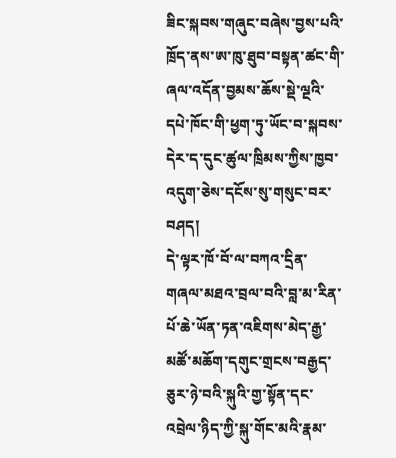ཟིང་སྐབས་གཞུང་བཞེས་བྱས་པའི་ཁྲོད་ནས་ཨ་ཁུ་ཐུབ་བསྟན་ཚང་གི་ཞལ་འདོན་བྱམས་ཆོས་སྡེ་ལྔའི་དཔེ་ཁོང་གི་ཕྱག་ཏུ་ཡོང་བ་སྐབས་དེར་ད་དུང་ཚུལ་ཁྲིམས་ཀྱིས་ཁྱབ་འདུག་ཅེས་དངོས་སུ་གསུང་བར་བཤད།
དེ་ལྟར་ཁོ་བོ་ལ་བཀའ་དྲིན་གཞལ་མཐའ་བྲལ་བའི་བླ་མ་རིན་པོ་ཆེ་ཡོན་ཏན་འཇིགས་མེད་རྒྱ་མཚོ་མཆོག་དགུང་གྲངས་བརྒྱད་ཅུར་ཉེ་བའི་སྐུའི་གྱ་སྟོན་དང་འབྲེལ་ཉིད་ཀྱི་སྐུ་གོང་མའི་རྣམ་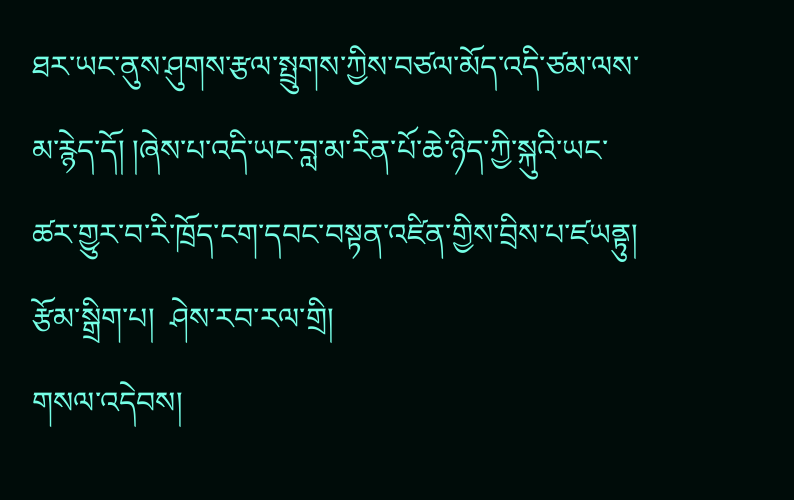ཐར་ཡང་ནུས་ཤུགས་རྩལ་སྤྲུགས་ཀྱིས་བཙལ་མོད་འདི་ཙམ་ལས་མ་རྙེད་དོ། །ཞེས་པ་འདི་ཡང་བླ་མ་རིན་པོ་ཆེ་ཉིད་ཀྱི་སྐུའི་ཡང་ཚར་གྱུར་བ་རི་ཁྲོད་ངག་དབང་བསྟན་འཛིན་གྱིས་བྲིས་པ་ཛཡནྟུ།
རྩོམ་སྒྲིག་པ།  ཤེས་རབ་རལ་གྲི།
གསལ་འདེབས།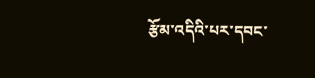རྩོམ་འདིའི་པར་དབང་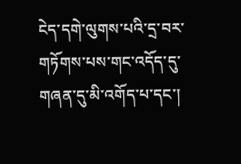ངེད་དགེ་ལུགས་པའི་དྲ་བར་གཏོགས་པས་གང་འདོད་དུ་གཞན་དུ་མི་འགོད་པ་དང་།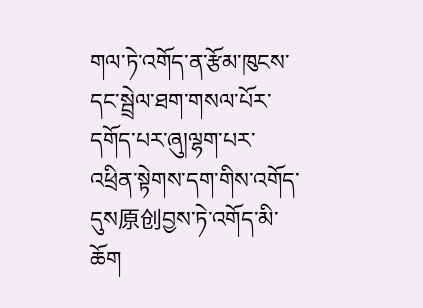གལ་ཏེ་འགོད་ན་རྩོམ་ཁུངས་དང་སྦྲེལ་ཐག་གསལ་པོར་དགོད་པར་ཞུ།ལྷག་པར་འཕྲིན་སྟེགས་དག་གིས་འགོད་དུས原创བྱས་ཏེ་འགོད་མི་ཆོག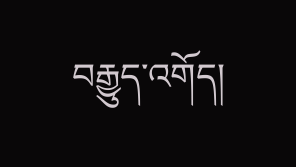བརྒྱུད་འགོད།